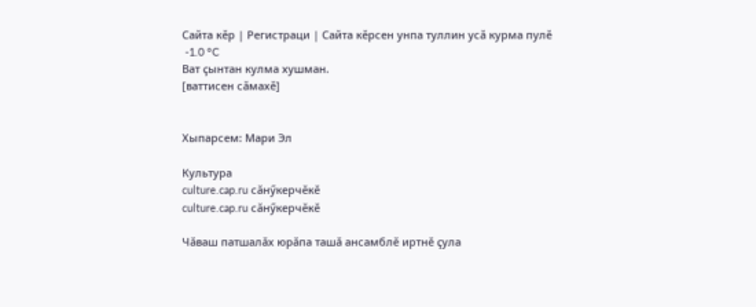Сайта кӗр | Регистраци | Сайта кӗрсен унпа туллин усӑ курма пулӗ
 -1.0 °C
Ват ҫынтан кулма хушман.
[ваттисен сӑмахӗ]


Хыпарсем: Мари Эл

Культура
culture.cap.ru сӑнӳкерчӗкӗ
culture.cap.ru сӑнӳкерчӗкӗ

Чӑваш патшалӑх юрӑпа ташӑ ансамблӗ иртнӗ ҫула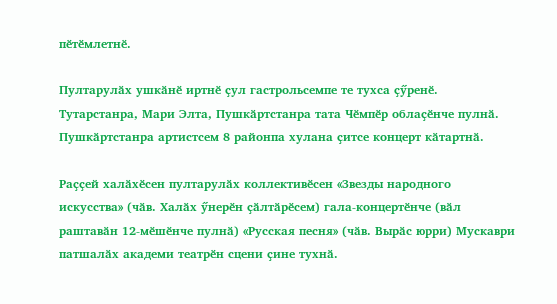пӗтӗмлетнӗ.

Пултарулӑх ушкӑнӗ иртнӗ ҫул гастрольсемпе те тухса ҫӳренӗ. Тутарстанра, Мари Элта, Пушкӑртстанра тата Чӗмпӗр облаҫӗнче пулнӑ. Пушкӑртстанра артистсем 8 районпа хулана ҫитсе концерт кӑтартнӑ.

Раҫҫей халӑхӗсен пултарулӑх коллективӗсен «Звезды народного искусства» (чӑв. Халӑх ӳнерӗн ҫӑлтӑрӗсем) гала-концертӗнче (вӑл раштавӑн 12-мӗшӗнче пулнӑ) «Русская песня» (чӑв. Вырӑс юрри) Мускаври патшалӑх академи театрӗн сцени ҫине тухнӑ.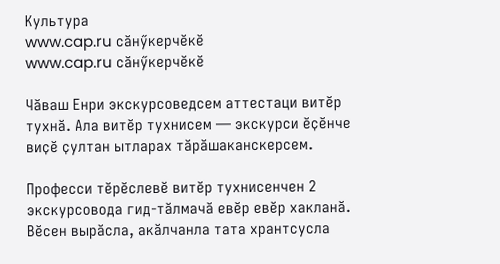Культура
www.cap.ru сӑнӳкерчӗкӗ
www.cap.ru сӑнӳкерчӗкӗ

Чӑваш Енри экскурсоведсем аттестаци витӗр тухнӑ. Ала витӗр тухнисем — экскурси ӗҫӗнче виҫӗ ҫултан ытларах тӑрӑшаканскерсем.

Професси тӗрӗслевӗ витӗр тухнисенчен 2 экскурсовода гид-тӑлмачӑ евӗр евӗр хакланӑ. Вӗсен вырӑсла, акӑлчанла тата хрантсусла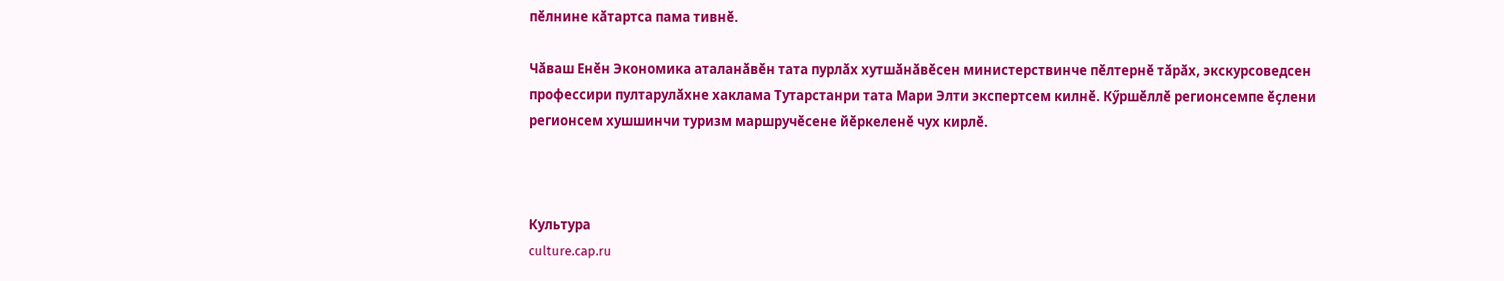пӗлнине кӑтартса пама тивнӗ.

Чӑваш Енӗн Экономика аталанӑвӗн тата пурлӑх хутшӑнӑвӗсен министерствинче пӗлтернӗ тӑрӑх, экскурсоведсен профессири пултарулӑхне хаклама Тутарстанри тата Мари Элти экспертсем килнӗ. Кӳршӗллӗ регионсемпе ӗҫлени регионсем хушшинчи туризм маршручӗсене йӗркеленӗ чух кирлӗ.



Культура
culture.cap.ru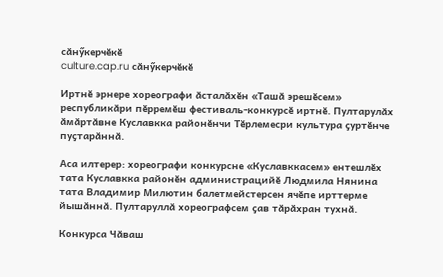сӑнӳкерчӗкӗ
culture.cap.ru сӑнӳкерчӗкӗ

Иртнӗ эрнере хореографи ӑсталӑхӗн «Ташӑ эрешӗсем» республикӑри пӗрремӗш фестиваль-конкурсӗ иртнӗ. Пултарулӑх ӑмӑртӑвне Куславкка районӗнчи Тӗрлемесри культура ҫуртӗнче пуҫтарӑннӑ.

Аса илтерер: хореографи конкурсне «Куславккасем» ентешлӗх тата Куславкка районӗн администрацийӗ Людмила Нянина тата Владимир Милютин балетмейстерсен ячӗпе ирттерме йышӑннӑ. Пултаруллӑ хореографсем ҫав тӑрӑхран тухнӑ.

Конкурса Чӑваш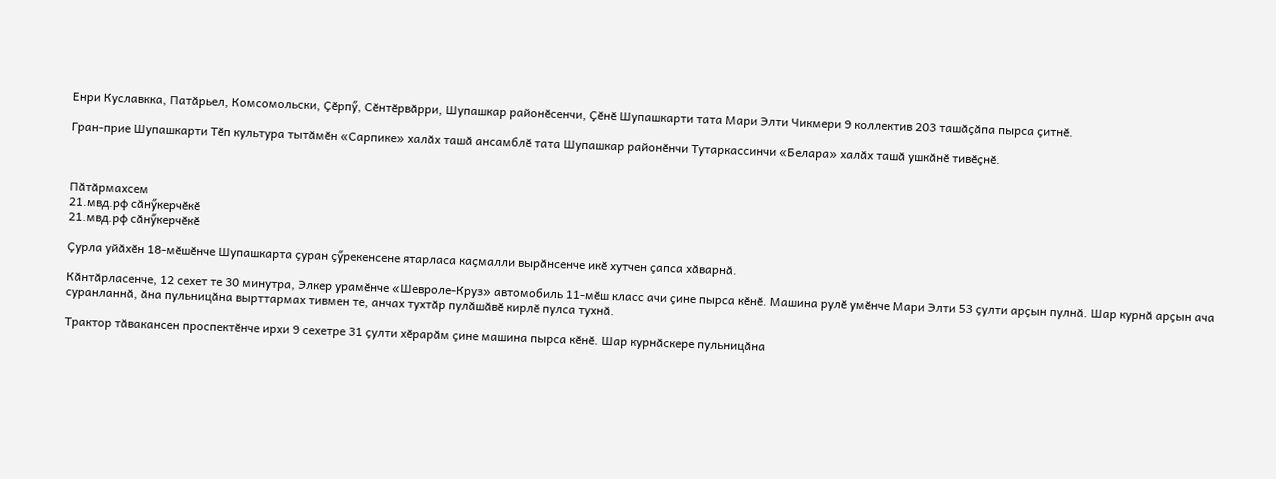Енри Куславкка, Патӑрьел, Комсомольски, Ҫӗрпӳ, Сӗнтӗрвӑрри, Шупашкар районӗсенчи, Ҫӗнӗ Шупашкарти тата Мари Элти Чикмери 9 коллектив 203 ташӑҫӑпа пырса ҫитнӗ.

Гран-прие Шупашкарти Тӗп культура тытӑмӗн «Сарпике» халӑх ташӑ ансамблӗ тата Шупашкар районӗнчи Тутаркассинчи «Белара» халӑх ташӑ ушкӑнӗ тивӗҫнӗ.



Пӑтӑрмахсем
21.мвд.рф сӑнӳкерчӗкӗ
21.мвд.рф сӑнӳкерчӗкӗ

Ҫурла уйӑхӗн 18-мӗшӗнче Шупашкарта ҫуран ҫӳрекенсене ятарласа каҫмалли вырӑнсенче икӗ хутчен ҫапса хӑварнӑ.

Кӑнтӑрласенче, 12 сехет те 30 минутра, Элкер урамӗнче «Шевроле-Круз» автомобиль 11-мӗш класс ачи ҫине пырса кӗнӗ. Машина рулӗ умӗнче Мари Элти 53 ҫулти арҫын пулнӑ. Шар курнӑ арҫын ача суранланнӑ, ӑна пульницӑна вырттармах тивмен те, анчах тухтӑр пулӑшӑвӗ кирлӗ пулса тухнӑ.

Трактор тӑвакансен проспектӗнче ирхи 9 сехетре 31 ҫулти хӗрарӑм ҫине машина пырса кӗнӗ. Шар курнӑскере пульницӑна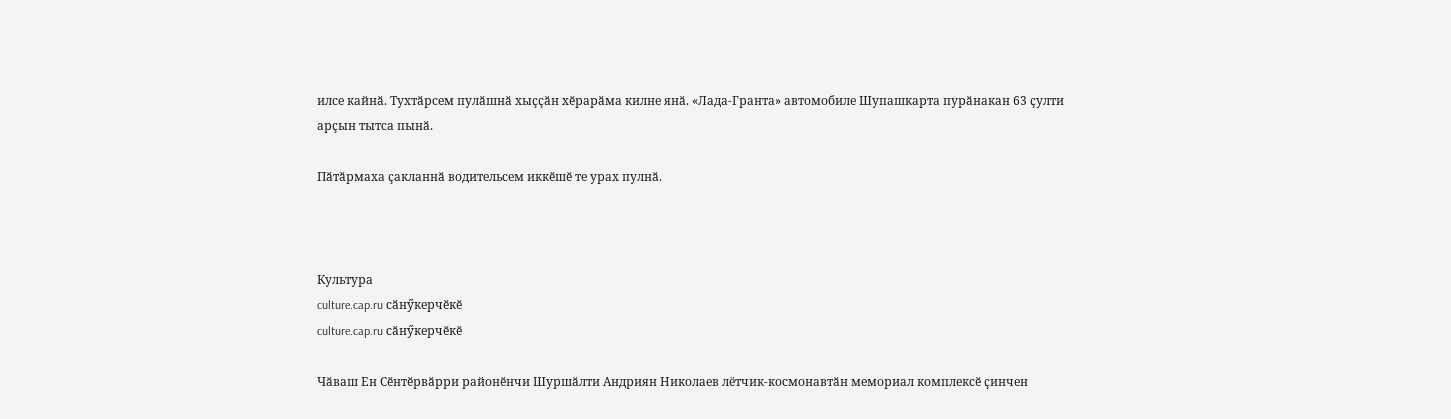илсе кайнӑ. Тухтӑрсем пулӑшнӑ хыҫҫӑн хӗрарӑма килне янӑ. «Лада-Гранта» автомобиле Шупашкарта пурӑнакан 63 ҫулти арҫын тытса пынӑ.

Пӑтӑрмаха ҫакланнӑ водительсем иккӗшӗ те урах пулнӑ.



Культура
culture.cap.ru сӑнӳкерчӗкӗ
culture.cap.ru сӑнӳкерчӗкӗ

Чӑваш Ен Сӗнтӗрвӑрри районӗнчи Шуршӑлти Андриян Николаев лётчик-космонавтӑн мемориал комплексӗ ҫинчен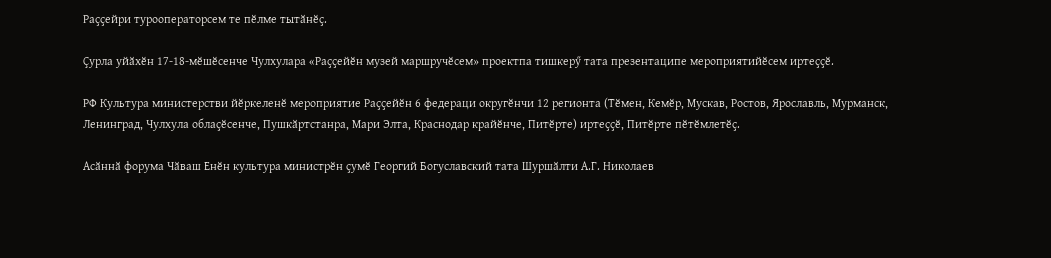Раҫҫейри турооператорсем те пӗлме тытӑнӗҫ.

Ҫурла уйӑхӗн 17-18-мӗшӗсенче Чулхулара «Раҫҫейӗн музей маршручӗсем» проектпа тишкерӳ тата презентаципе мероприятийӗсем иртеҫҫӗ.

РФ Культура министерстви йӗркеленӗ мероприятие Раҫҫейӗн 6 федераци округӗнчи 12 регионта (Тӗмен, Кемӗр, Мускав, Ростов, Ярославль, Мурманск, Ленинград, Чулхула облаҫӗсенче, Пушкӑртстанра, Мари Элта, Краснодар крайӗнче, Питӗрте) иртеҫҫӗ, Питӗрте пӗтӗмлетӗҫ.

Асӑннӑ форума Чӑваш Енӗн культура министрӗн ҫумӗ Георгий Богуславский тата Шуршӑлти А.Г. Николаев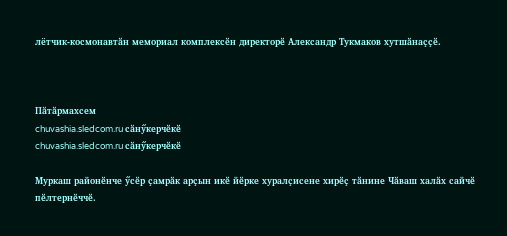лётчик-космонавтӑн мемориал комплексӗн директорӗ Александр Тукмаков хутшӑнаҫҫӗ.



Пӑтӑрмахсем
chuvashia.sledcom.ru сӑнӳкерчӗкӗ
chuvashia.sledcom.ru сӑнӳкерчӗкӗ

Муркаш районӗнче ӳсӗр ҫамрӑк арҫын икӗ йӗрке хуралҫисене хирӗҫ тӑнине Чӑваш халӑх сайчӗ пӗлтернӗччӗ.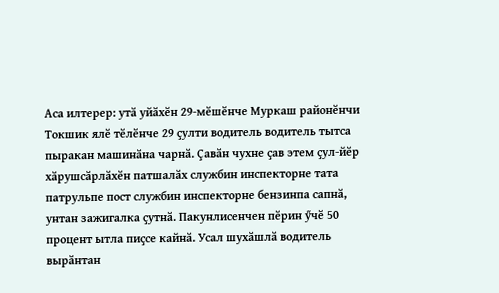Аса илтерер: утӑ уйӑхӗн 29-мӗшӗнче Муркаш районӗнчи Токшик ялӗ тӗлӗнче 29 ҫулти водитель водитель тытса пыракан машинӑна чарнӑ. Ҫавӑн чухне ҫав этем ҫул-йӗр хӑрушсӑрлӑхӗн патшалӑх службин инспекторне тата патрульпе пост службин инспекторне бензинпа сапнӑ, унтан зажигалка ҫутнӑ. Пакунлисенчен пӗрин ӳчӗ 50 процент ытла пиҫсе кайнӑ. Усал шухӑшлӑ водитель вырӑнтан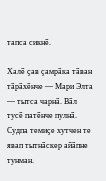тапса сикнӗ.

Халӗ ҫав ҫамрӑка тӑван тӑрӑхӗнче — Мари Элта — тытса чарнӑ. Вӑл тусӗ патӗнче пулнӑ. Судпа темиҫе хутчен те явап тытнӑскер айӑпне тунман.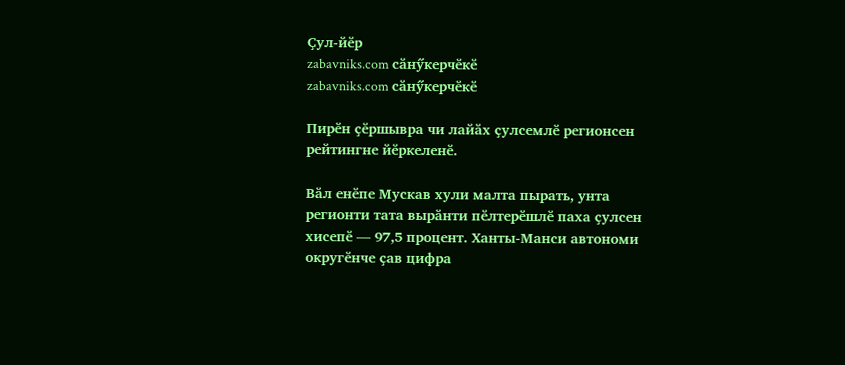Ҫул-йӗр
zabavniks.com сӑнӳкерчӗкӗ
zabavniks.com сӑнӳкерчӗкӗ

Пирӗн ҫӗршывра чи лайӑх ҫулсемлӗ регионсен рейтингне йӗркеленӗ.

Вӑл енӗпе Мускав хули малта пырать, унта регионти тата вырӑнти пӗлтерӗшлӗ паха ҫулсен хисепӗ — 97,5 процент. Ханты-Манси автономи округӗнче ҫав цифра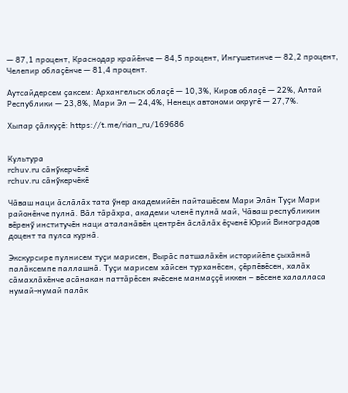— 87,1 процент, Краснодар крайӗнче — 84,5 процент, Ингушетинче — 82,2 процент, Челепир облаҫӗнче — 81,4 процент.

Аутсайдерсем ҫаксем: Архангельск облаҫӗ — 10,3%, Киров облаҫӗ — 22%, Алтай Республики — 23,8%, Мари Эл — 24,4%, Ненецк автономи округӗ — 27,7%.

Хыпар ҫӑлкуҫӗ: https://t.me/rian_ru/169686


Культура
rchuv.ru сӑнӳкерчӗкӗ
rchuv.ru сӑнӳкерчӗкӗ

Чӑваш наци ӑслӑлӑх тата ӳнер академийӗн пайташӗсем Мари Элӑн Туҫи Мари районӗнче пулнӑ. Вӑл тӑрӑхра, академи членӗ пулнӑ май, Чӑваш республикин вӗренӳ институчӗн наци аталанӑвӗн центрӗн ӑслӑлӑх ӗҫченӗ Юрий Виноградов доцент та пулса курнӑ.

Экскурсире пулнисем туҫи марисен, Вырӑс патшалӑхӗн историйӗпе ҫыхӑннӑ палӑксемпе паллашнӑ. Туҫи марисем хӑйсен турханӗсен, ҫӗрпӗвӗсен, халӑх сӑмахлӑхӗнче асӑнакан паттӑрӗсен ячӗсене манмаҫҫӗ иккен ‒ вӗсене халалласа нумай-нумай палӑк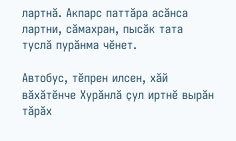лартнӑ. Акпарс паттӑра асӑнса лартни, сӑмахран, пысӑк тата туслӑ пурӑнма чӗнет.

Автобус, тӗпрен илсен, хӑй вӑхӑтӗнче Хурӑнлӑ ҫул иртнӗ вырӑн тӑрӑх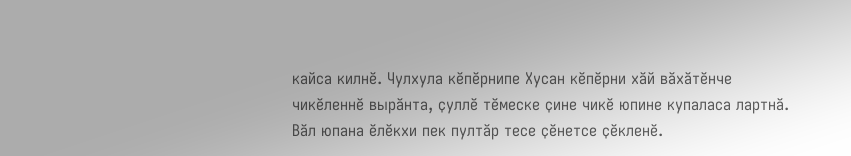кайса килнӗ. Чулхула кӗпӗрнипе Хусан кӗпӗрни хӑй вӑхӑтӗнче чикӗленнӗ вырӑнта, ҫуллӗ тӗмеске ҫине чикӗ юпине купаласа лартнӑ. Вӑл юпана ӗлӗкхи пек пултӑр тесе ҫӗнетсе ҫӗкленӗ.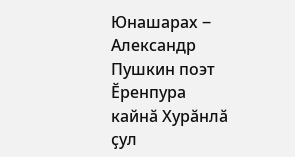Юнашарах ‒ Александр Пушкин поэт Ӗренпура кайнӑ Хурӑнлӑ ҫул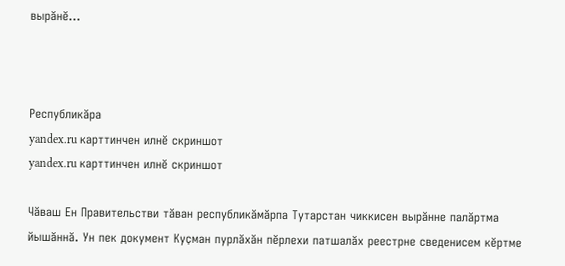вырӑнӗ...



Республикӑра
yandex.ru карттинчен илнӗ скриншот
yandex.ru карттинчен илнӗ скриншот

Чӑваш Ен Правительстви тӑван республикӑмӑрпа Тутарстан чиккисен вырӑнне палӑртма йышӑннӑ. Ун пек документ Куҫман пурлӑхӑн пӗрлехи патшалӑх реестрне сведенисем кӗртме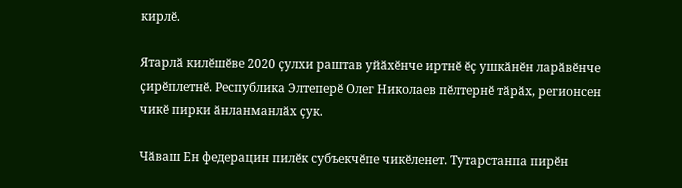кирлӗ.

Ятарлӑ килӗшӗве 2020 ҫулхи раштав уйӑхӗнче иртнӗ ӗҫ ушкӑнӗн ларӑвӗнче ҫирӗплетнӗ. Республика Элтеперӗ Олег Николаев пӗлтернӗ тӑрӑх, регионсен чикӗ пирки ӑнланманлӑх ҫук.

Чӑваш Ен федерацин пилӗк субъекчӗпе чикӗленет. Тутарстанпа пирӗн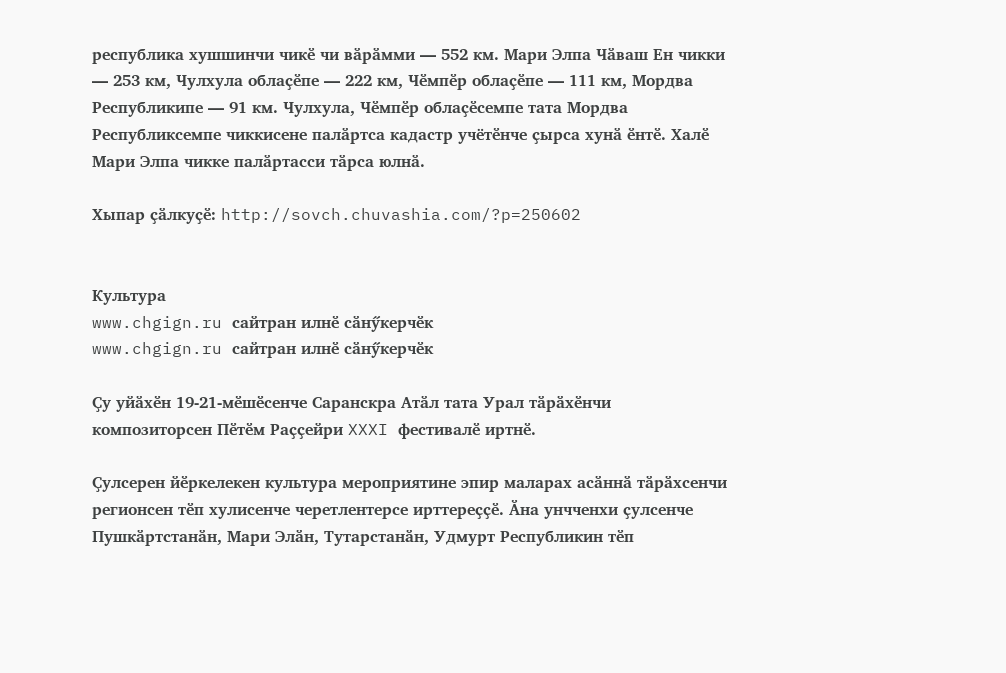республика хушшинчи чикӗ чи вӑрӑмми — 552 км. Мари Элпа Чӑваш Ен чикки — 253 км, Чулхула облаҫӗпе — 222 км, Чӗмпӗр облаҫӗпе — 111 км, Мордва Республикипе — 91 км. Чулхула, Чӗмпӗр облаҫӗсемпе тата Мордва Республиксемпе чиккисене палӑртса кадастр учётӗнче ҫырса хунӑ ӗнтӗ. Халӗ Мари Элпа чикке палӑртасси тӑрса юлнӑ.

Хыпар ҫӑлкуҫӗ: http://sovch.chuvashia.com/?p=250602


Культура
www.chgign.ru сайтран илнӗ сӑнӳкерчӗк
www.chgign.ru сайтран илнӗ сӑнӳкерчӗк

Ҫу уйӑхӗн 19-21-мӗшӗсенче Саранскра Атӑл тата Урал тӑрӑхӗнчи композиторсен Пӗтӗм Раҫҫейри XXXI фестивалӗ иртнӗ.

Ҫулсерен йӗркелекен культура мероприятине эпир маларах асӑннӑ тӑрӑхсенчи регионсен тӗп хулисенче черетлентерсе ирттереҫҫӗ. Ӑна унчченхи ҫулсенче Пушкӑртстанӑн, Мари Элӑн, Тутарстанӑн, Удмурт Республикин тӗп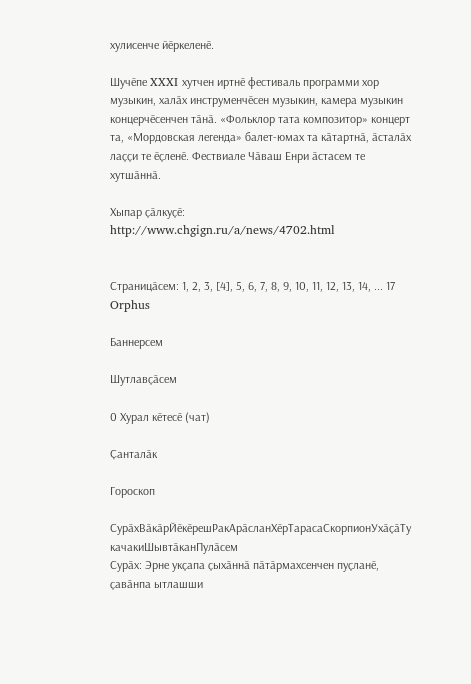хулисенче йӗркеленӗ.

Шучӗпе XXXI хутчен иртнӗ фестиваль программи хор музыкин, халӑх инструменчӗсен музыкин, камера музыкин концерчӗсенчен тӑнӑ. «Фольклор тата композитор» концерт та, «Мордовская легенда» балет-юмах та кӑтартнӑ, ӑсталӑх лаҫҫи те ӗҫленӗ. Фествиале Чӑваш Енри ӑстасем те хутшӑннӑ.

Хыпар ҫӑлкуҫӗ: http://www.chgign.ru/a/news/4702.html


Страницӑсем: 1, 2, 3, [4], 5, 6, 7, 8, 9, 10, 11, 12, 13, 14, ... 17
Orphus

Баннерсем

Шутлавҫӑсем

0 Хурал кӗтесӗ (чат)

Ҫанталӑк

Гороскоп

СурӑхВӑкӑрЙӗкӗрешРакАрӑсланХӗрТарасаСкорпионУхӑҫӑТу качакиШывтӑканПулӑсем
Сурӑх: Эрне укҫапа ҫыхӑннӑ пӑтӑрмахсенчен пуҫланӗ, ҫавӑнпа ытлашши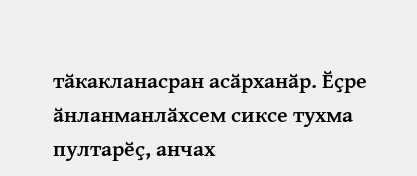тӑкакланасран асӑрханӑр. Ӗҫре ӑнланманлӑхсем сиксе тухма пултарӗҫ, анчах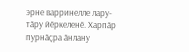эрне варринелле лару-тӑру йӗркеленӗ. Харпӑр пурнӑҫра ӑнлану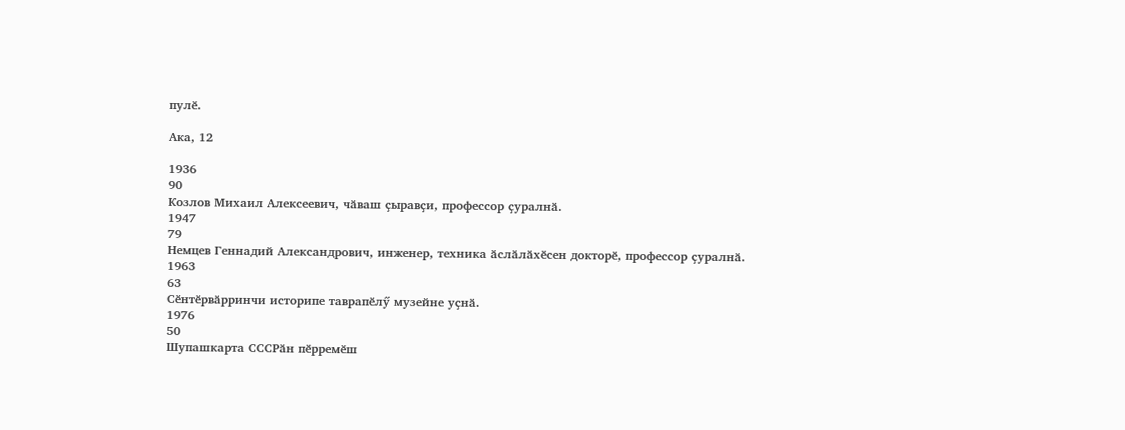пулӗ.

Ака, 12

1936
90
Козлов Михаил Алексеевич, чӑваш ҫыравҫи, профессор ҫуралнӑ.
1947
79
Немцев Геннадий Александрович, инженер, техника ӑслӑлӑхӗсен докторӗ, профессор ҫуралнӑ.
1963
63
Сӗнтӗрвӑрринчи историпе таврапӗлӳ музейне уҫнӑ.
1976
50
Шупашкарта СССРӑн пӗрремӗш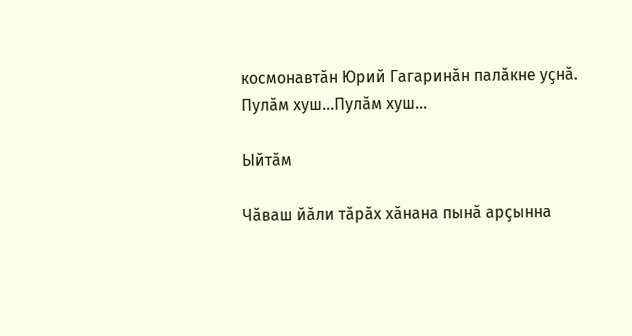космонавтӑн Юрий Гагаринӑн палӑкне уҫнӑ.
Пулӑм хуш...Пулӑм хуш...

Ыйтӑм

Чӑваш йӑли тӑрӑх хӑнана пынӑ арҫынна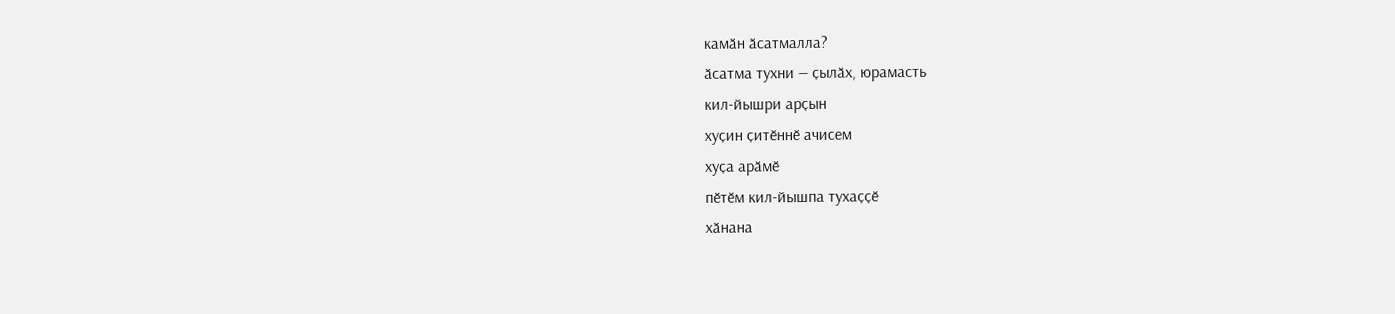камӑн ӑсатмалла?
ӑсатма тухни — ҫылӑх, юрамасть
кил-йышри арҫын
хуҫин ҫитӗннӗ ачисем
хуҫа арӑмӗ
пӗтӗм кил-йышпа тухаҫҫӗ
хӑнана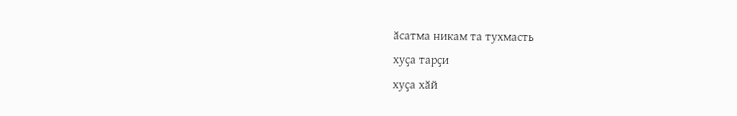ӑсатма никам та тухмасть
хуҫа тарҫи
хуҫа хӑй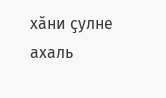хӑни ҫулне ахаль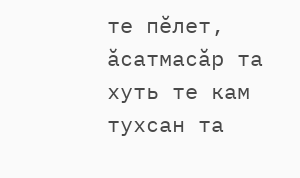те пӗлет, ӑсатмасӑр та
хуть те кам тухсан та